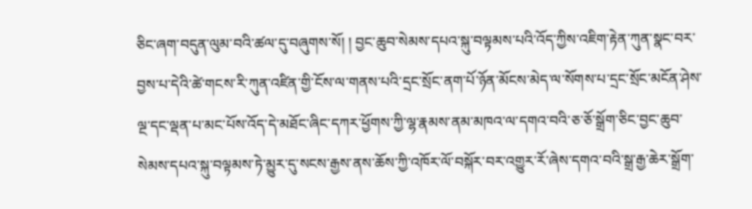ཅིང་ཞག་བདུན་ལུམ་བའི་ཚལ་དུ་བཞུགས་སོ། ། བྱང་ཆུབ་སེམས་དཔའ་སྐུ་བལྟམས་པའི་འོད་ཀྱིས་འཇིག་རྟེན་ཀུན་སྣང་བར་བྱས་པ་དེའི་ཚེ་གངས་རི་ཀུན་འཛིན་གྱི་ངོས་ལ་གནས་པའི་དྲང་སྲོང་ནག་པོ་ཉོན་མོངས་མེད་ལ་སོགས་པ་དྲང་སྲོང་མངོན་ཤེས་ལྔ་དང་ལྡན་པ་མང་པོས་འོད་དེ་མཐོང་ཞིང་དཀར་ཕྱོགས་ཀྱི་ལྷ་རྣམས་ནམ་མཁའ་ལ་དགའ་བའི་ཅ་ཅོ་སྒྲོག་ཅིང་བྱང་ཆུབ་སེམས་དཔའ་སྐུ་བལྟམས་ཏེ་མྱུར་དུ་སངས་རྒྱས་ནས་ཆོས་ཀྱི་འཁོར་ལོ་བསྐོར་བར་འགྱུར་རོ་ཞེས་དགའ་བའི་སྒྲ་རྒྱ་ཆེར་སྒྲོག་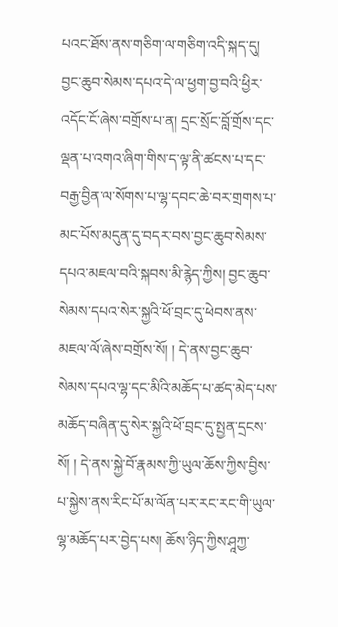པའང་ཐོས་ནས་གཅིག་ལ་གཅིག་འདི་སྐད་དུ། བྱང་ཆུབ་སེམས་དཔའ་དེ་ལ་ཕྱག་བྱ་བའི་ཕྱིར་འདོང་ངོ་ཞེས་བགྲོས་པ་ན། དྲང་སྲོང་བློ་གྲོས་དང་ལྡན་པ་འགའ་ཞིག་གིས་ད་ལྟ་ནི་ཚངས་པ་དང་བརྒྱ་བྱིན་ལ་སོགས་པ་ལྷ་དབང་ཆེ་བར་གྲགས་པ་མང་པོས་མདུན་དུ་བདར་བས་བྱང་ཆུབ་སེམས་དཔའ་མཇལ་བའི་སྐབས་མི་རྙེད་ཀྱིས། བྱང་ཆུབ་སེམས་དཔའ་སེར་སྐྱའི་ཕོ་བྲང་དུ་ཕེབས་ནས་མཇལ་ལོ་ཞེས་བགྲོས་སོ། ། དེ་ནས་བྱང་ཆུབ་སེམས་དཔའ་ལྷ་དང་མིའི་མཆོད་པ་ཚད་མེད་པས་མཆོད་བཞིན་དུ་སེར་སྐྱའི་ཕོ་བྲང་དུ་སྤྱན་དྲངས་སོ། ། དེ་ནས་སྐྱེ་བོ་རྣམས་ཀྱི་ཡུལ་ཆོས་ཀྱིས་བྱིས་པ་སྐྱེས་ནས་རིང་པོ་མ་ལོན་པར་རང་རང་གི་ཡུལ་ལྷ་མཆོད་པར་བྱེད་པས། ཆོས་ཉིད་ཀྱིས་ཤཱཀྱ་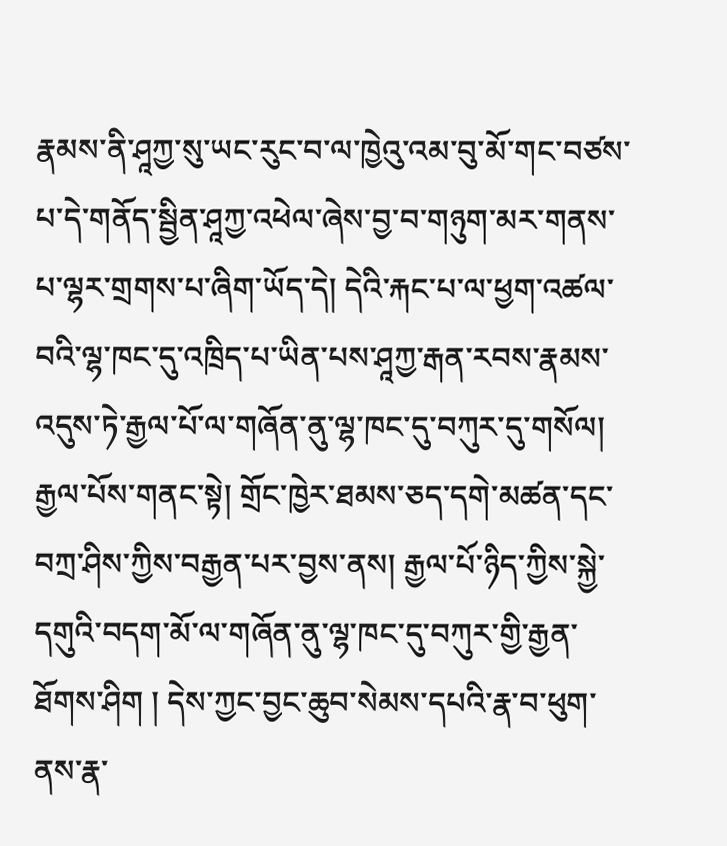རྣམས་ནི་ཤཱཀྱ་སུ་ཡང་རུང་བ་ལ་ཁྱེའུ་འམ་བུ་མོ་གང་བཙས་པ་དེ་གནོད་སྦྱིན་ཤཱཀྱ་འཕེལ་ཞེས་བྱ་བ་གཉུག་མར་གནས་པ་ལྷར་གྲགས་པ་ཞིག་ཡོད་དེ། དེའི་རྐང་པ་ལ་ཕྱག་འཚལ་བའི་ལྷ་ཁང་དུ་འཁྲིད་པ་ཡིན་པས་ཤཱཀྱ་རྒན་རབས་རྣམས་འདུས་ཏེ་རྒྱལ་པོ་ལ་གཞོན་ནུ་ལྷ་ཁང་དུ་བཀུར་དུ་གསོལ། རྒྱལ་པོས་གནང་སྟེ། གྲོང་ཁྱེར་ཐམས་ཅད་དགེ་མཚན་དང་བཀྲ་ཤིས་ཀྱིས་བརྒྱན་པར་བྱས་ནས། རྒྱལ་པོ་ཉིད་ཀྱིས་སྐྱེ་དགུའི་བདག་མོ་ལ་གཞོན་ནུ་ལྷ་ཁང་དུ་བཀུར་གྱི་རྒྱན་ཐོགས་ཤིག ། དེས་ཀྱང་བྱང་ཆུབ་སེམས་དཔའི་རྣ་བ་ཕུག་ནས་རྣ་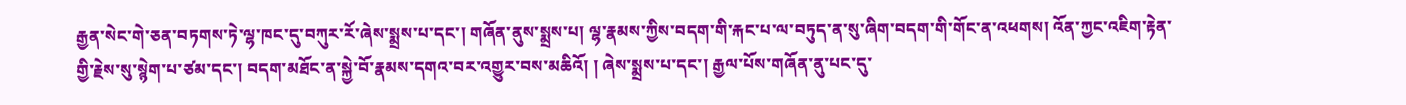རྒྱན་སེང་གེ་ཅན་བཏགས་ཏེ་ལྷ་ཁང་དུ་བཀུར་རོ་ཞེས་སྨྲས་པ་དང་། གཞོན་ནུས་སྨྲས་པ། ལྷ་རྣམས་ཀྱིས་བདག་གི་རྐང་པ་ལ་བཏུད་ན་སུ་ཞིག་བདག་གི་གོང་ན་འཕགས། འོན་ཀྱང་འཇིག་རྟེན་གྱི་རྗེས་སུ་སྙེག་པ་ཙམ་དང་། བདག་མཐོང་ན་སྐྱེ་བོ་རྣམས་དགའ་བར་འགྱུར་བས་མཆིའོ། ། ཞེས་སྨྲས་པ་དང་། རྒྱལ་པོས་གཞོན་ནུ་པང་དུ་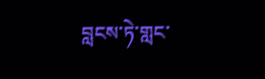བླངས་ཏེ་གླང་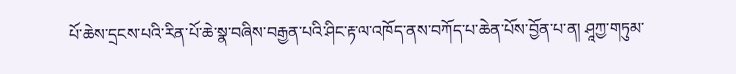པོ་ཆེས་དྲངས་པའི་རིན་པོ་ཆེ་སྣ་བཞིས་བརྒྱན་པའི་ཤིང་རྟ་ལ་འཁོད་ནས་བཀོད་པ་ཆེན་པོས་བྱོན་པ་ན། ཤཱཀྱ་གཏུམ་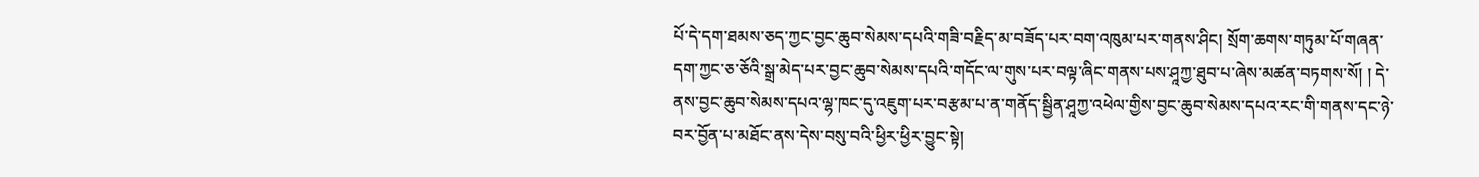པོ་དེ་དག་ཐམས་ཅད་ཀྱང་བྱང་ཆུབ་སེམས་དཔའི་གཟི་བརྗིད་མ་བཟོད་པར་བག་འཁུམ་པར་གནས་ཤིང། སྲོག་ཆགས་གཏུམ་པོ་གཞན་དག་ཀྱང་ཅ་ཅོའི་སྒྲ་མེད་པར་བྱང་ཆུབ་སེམས་དཔའི་གདོང་ལ་གུས་པར་བལྟ་ཞིང་གནས་པས་ཤཱཀྱ་ཐུབ་པ་ཞེས་མཚན་བཏགས་སོ། ། དེ་ནས་བྱང་ཆུབ་སེམས་དཔའ་ལྷ་ཁང་དུ་འཇུག་པར་བརྩམ་པ་ན་གནོད་སྦྱིན་ཤཱཀྱ་འཕེལ་གྱིས་བྱང་ཆུབ་སེམས་དཔའ་རང་གི་གནས་དང་ཉེ་བར་བྱོན་པ་མཐོང་ནས་དེས་བསུ་བའི་ཕྱིར་ཕྱིར་བྱུང་སྟེ།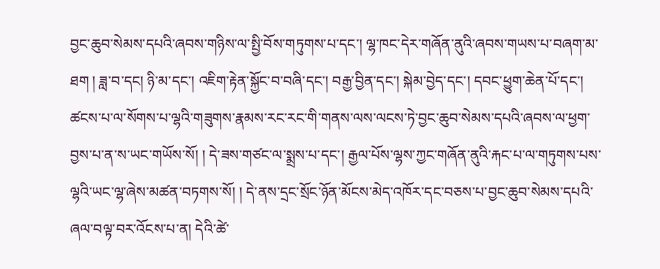བྱང་ཆུབ་སེམས་དཔའི་ཞབས་གཉིས་ལ་སྤྱི་བོས་གཏུགས་པ་དང་། ལྷ་ཁང་དེར་གཞོན་ནུའི་ཞབས་གཡས་པ་བཞག་མ་ཐག ། ཟླ་བ་དང། ཉི་མ་དང་། འཇིག་རྟེན་སྐྱོང་བ་བཞི་དང་། བརྒྱ་བྱིན་དང་། སྐེམ་བྱེད་དང་། དབང་ཕྱུག་ཆེན་པོ་དང་། ཚངས་པ་ལ་སོགས་པ་ལྷའི་གཟུགས་རྣམས་རང་རང་གི་གནས་ལས་ལངས་ཏེ་བྱང་ཆུབ་སེམས་དཔའི་ཞབས་ལ་ཕྱག་བྱས་པ་ན་ས་ཡང་གཡོས་སོ། ། དེ་ཟས་གཙང་ལ་སྨྲས་པ་དང་། རྒྱལ་པོས་ལྷས་ཀྱང་གཞོན་ནུའི་རྐང་པ་ལ་གཏུགས་པས་ལྷའི་ཡང་ལྷ་ཞེས་མཚན་བཏགས་སོ། ། དེ་ནས་དྲང་སྲོང་ཉོན་མོངས་མེད་འཁོར་དང་བཅས་པ་བྱང་ཆུབ་སེམས་དཔའི་ཞལ་བལྟ་བར་འོངས་པ་ན། དེའི་ཚེ་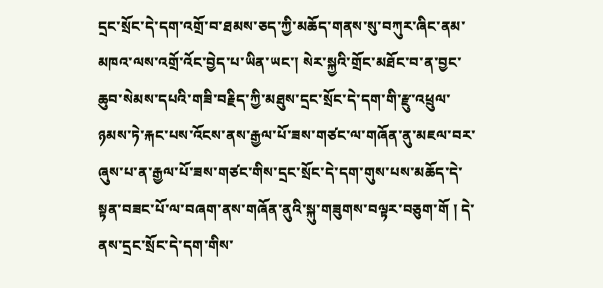དྲང་སྲོང་དེ་དག་འགྲོ་བ་ཐམས་ཅད་ཀྱི་མཆོད་གནས་སུ་བཀུར་ཞིང་ནམ་མཁའ་ལས་འགྲོ་འོང་བྱེད་པ་ཡིན་ཡང་། སེར་སྐྱའི་གྲོང་མཐོང་བ་ན་བྱང་ཆུབ་སེམས་དཔའི་གཟི་བརྗིད་ཀྱི་མཐུས་དྲང་སྲོང་དེ་དག་གི་རྫུ་འཕྲུལ་ཉམས་ཏེ་རྐང་པས་འོངས་ནས་རྒྱལ་པོ་ཟས་གཙང་ལ་གཞོན་ནུ་མཇལ་བར་ཞུས་པ་ན་རྒྱལ་པོ་ཟས་གཙང་གིས་དྲང་སྲོང་དེ་དག་གུས་པས་མཆོད་དེ་སྟན་བཟང་པོ་ལ་བཞག་ནས་གཞོན་ནུའི་སྐུ་གཟུགས་བལྟར་བཅུག་གོ ། དེ་ནས་དྲང་སྲོང་དེ་དག་གིས་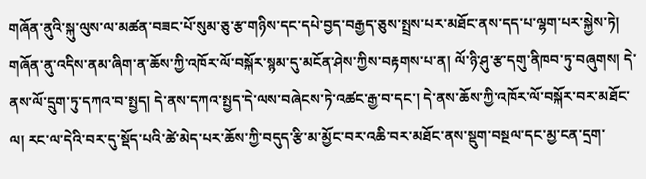གཞོན་ནུའི་སྐུ་ལུས་ལ་མཚན་བཟང་པོ་སུམ་ཅུ་རྩ་གཉིས་དང་དཔེ་བྱད་བརྒྱད་ཅུས་སྤྲས་པར་མཐོང་ནས་དད་པ་ལྷག་པར་སྐྱེས་ཏེ། གཞོན་ནུ་འདིས་ནམ་ཞིག་ན་ཆོས་ཀྱི་འཁོར་ལོ་བསྐོར་སྙམ་དུ་མངོན་ཤེས་ཀྱིས་བརྟགས་པ་ན། ལོ་ཉི་ཤུ་རྩ་དགུ་ནིཁབ་ཏུ་བཞུགས། དེ་ནས་ལོ་དྲུག་ཏུ་དཀའ་བ་སྤྱད། དེ་ནས་དཀའ་སྤྱད་དེ་ལས་བཞེངས་ཏེ་འཚང་རྒྱ་བ་དང་། དེ་ནས་ཆོས་ཀྱི་འཁོར་ལོ་བསྐོར་བར་མཐོང་ལ། རང་ལ་དེའི་བར་དུ་སྡོད་པའི་ཚེ་མེད་པར་ཆོས་ཀྱི་བདུད་རྩི་མ་མྱོང་བར་འཆི་བར་མཐོང་ནས་སྡུག་བསྔལ་དང་མྱ་ངན་དྲག་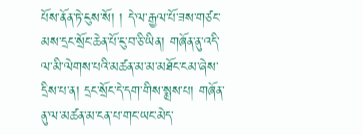པོས་ནོན་ཏེ་ངུས་སོ། ། དེ་ལ་རྒྱལ་པོ་ཟས་གཙང་མས་དྲང་སྲོང་ཆེན་པོ་ངུ་བ་ཅི་ཡིན། གཞོན་ནུ་འདི་ལ་མི་ལེགས་པའི་མཚན་མ་མ་མཐོང་ངམ་ཞེས་དྲིས་པ་ན། དྲང་སྲོང་དེ་དག་གིས་སྨྲས་པ། གཞོན་ནུ་ལ་མཚན་མ་ངན་པ་གང་ཡང་མེད་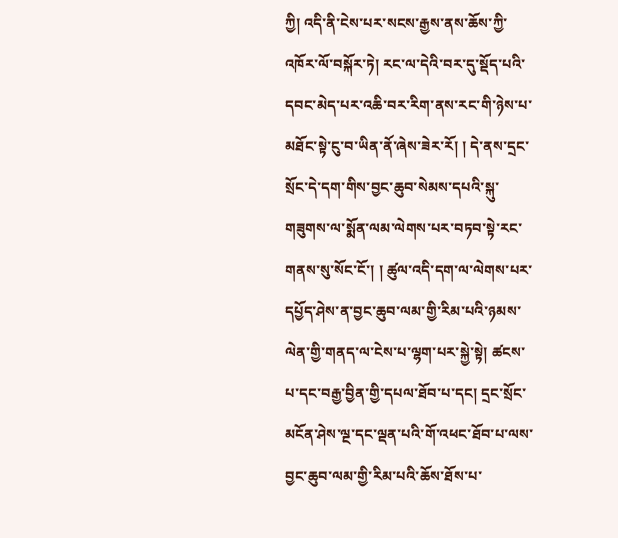ཀྱི། འདི་ནི་ངེས་པར་སངས་རྒྱས་ནས་ཆོས་ཀྱི་འཁོར་ལོ་བསྐོར་ཏེ། རང་ལ་དེའི་བར་དུ་སྡོད་པའི་དབང་མེད་པར་འཆི་བར་རིག་ནས་རང་གི་ཉེས་པ་མཐོང་སྟེ་ངུ་བ་ཡིན་ནོ་ཞེས་ཟེར་རོ། ། དེ་ནས་དྲང་སྲོང་དེ་དག་གིས་བྱང་ཆུབ་སེམས་དཔའི་སྐུ་གཟུགས་ལ་སྨོན་ལམ་ལེགས་པར་བཏབ་སྟེ་རང་གནས་སུ་སོང་ངོ་། ། ཚུལ་འདི་དག་ལ་ལེགས་པར་དཔྱོད་ཤེས་ན་བྱང་ཆུབ་ལམ་གྱི་རིམ་པའི་ཉམས་ལེན་གྱི་གནད་ལ་ངེས་པ་ལྷག་པར་སྐྱེ་སྟེ། ཚངས་པ་དང་བརྒྱ་བྱིན་གྱི་དཔལ་ཐོབ་པ་དང། དྲང་སྲོང་མངོན་ཤེས་ལྔ་དང་ལྡན་པའི་གོ་འཕང་ཐོབ་པ་ལས་བྱང་ཆུབ་ལམ་གྱི་རིམ་པའི་ཆོས་ཐོས་པ་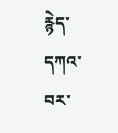རྙེད་དཀའ་བར་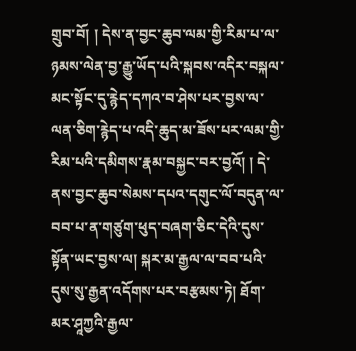གྲུབ་བོ། ། དེས་ན་བྱང་ཆུབ་ལམ་གྱི་རིམ་པ་ལ་ཉམས་ལེན་བྱ་རྒྱུ་ཡོད་པའི་སྐབས་འདིར་བསྐལ་མང་སྟོང་དུ་རྙེད་དཀའ་བ་ཤེས་པར་བྱས་ལ་ལན་ཅིག་རྙེད་པ་འདི་ཆུད་མ་ཟོས་པར་ལམ་གྱི་རིམ་པའི་དམིགས་རྣམ་བསྐྱང་བར་བྱའོ། ། དེ་ནས་བྱང་ཆུབ་སེམས་དཔའ་དགུང་ལོ་བདུན་ལ་བབ་པ་ན་གཙུག་ཕུད་བཞག་ཅིང་དེའི་དུས་སྟོན་ཡང་བྱས་ལ། སྐར་མ་རྒྱལ་ལ་བབ་པའི་དུས་སུ་རྒྱན་འདོགས་པར་བརྩམས་ཏེ། ཐོག་མར་ཤཱཀྱའི་རྒྱལ་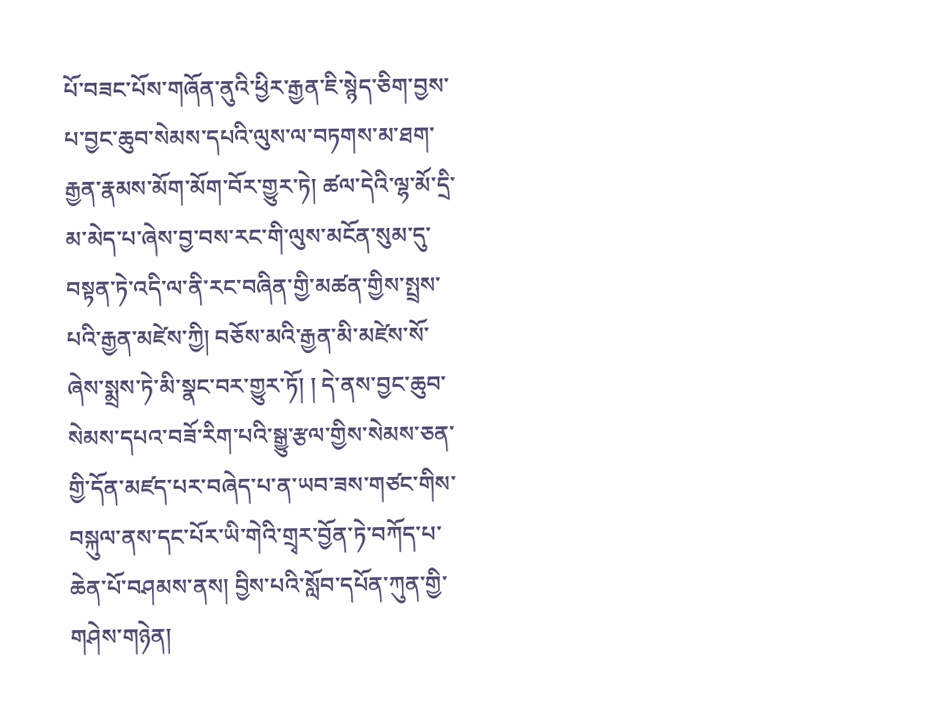པོ་བཟང་པོས་གཞོན་ནུའི་ཕྱིར་རྒྱན་ཇི་སྙེད་ཅིག་བྱས་པ་བྱང་ཆུབ་སེམས་དཔའི་ལུས་ལ་བཏགས་མ་ཐག་རྒྱན་རྣམས་མོག་མོག་བོར་གྱུར་ཏེ། ཚལ་དེའི་ལྷ་མོ་དྲི་མ་མེད་པ་ཞེས་བྱ་བས་རང་གི་ལུས་མངོན་སུམ་དུ་བསྟན་ཏེ་འདི་ལ་ནི་རང་བཞིན་གྱི་མཚན་གྱིས་སྤྲས་པའི་རྒྱན་མཛེས་ཀྱི། བཅོས་མའི་རྒྱན་མི་མཛེས་སོ་ཞེས་སྨྲས་ཏེ་མི་སྣང་བར་གྱུར་ཏོ། ། དེ་ནས་བྱང་ཆུབ་སེམས་དཔའ་བཟོ་རིག་པའི་སྒྱུ་རྩལ་གྱིས་སེམས་ཅན་གྱི་དོན་མཛད་པར་བཞེད་པ་ན་ཡབ་ཟས་གཙང་གིས་བསྐུལ་ནས་དང་པོར་ཡི་གེའི་གྲྭར་བྱོན་ཏེ་བཀོད་པ་ཆེན་པོ་བཤམས་ནས། བྱིས་པའི་སློབ་དཔོན་ཀུན་གྱི་གཤེས་གཉེན།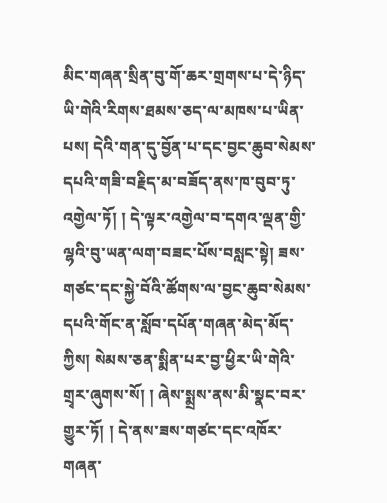མིང་གཞན་སྲིན་བུ་གོ་ཆར་གྲགས་པ་དེ་ཉིད་ཡི་གེའི་རིགས་ཐམས་ཅད་ལ་མཁས་པ་ཡིན་པས། དེའི་གན་དུ་བྱོན་པ་དང་བྱང་ཆུབ་སེམས་དཔའི་གཟི་བརྗིད་མ་བཟོད་ནས་ཁ་བུབ་ཏུ་འགྱེལ་ཏོ། ། དེ་ལྟར་འགྱེལ་བ་དགའ་ལྡན་གྱི་ལྷའི་བུ་ཡན་ལག་བཟང་པོས་བསླང་སྟེ། ཟས་གཙང་དང་སྐྱེ་བོའི་ཚོགས་ལ་བྱང་ཆུབ་སེམས་དཔའི་གོང་ན་སློབ་དཔོན་གཞན་མེད་མོད་ཀྱིས། སེམས་ཅན་སྨིན་པར་བྱ་ཕྱིར་ཡི་གེའི་གྲྭར་ཞུགས་སོ། ། ཞེས་སྨྲས་ནས་མི་སྣང་བར་གྱུར་ཏོ། ། དེ་ནས་ཟས་གཙང་དང་འཁོར་གཞན་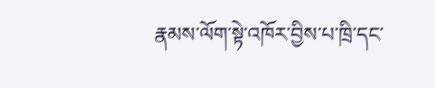རྣམས་ལོག་སྟེ་འཁོར་བྱིས་པ་ཁྲི་དང་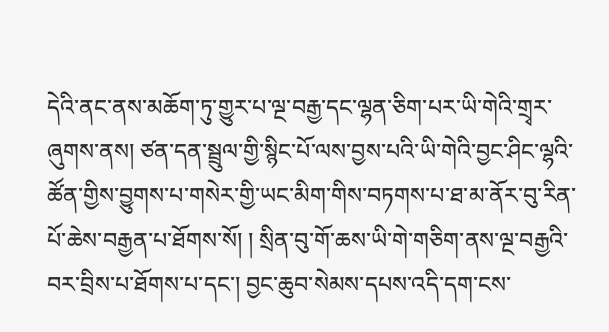དེའི་ནང་ནས་མཆོག་ཏུ་གྱུར་པ་ལྔ་བརྒྱ་དང་ལྷན་ཅིག་པར་ཡི་གེའི་གྲྭར་ཞུགས་ནས། ཙན་དན་སྦྲུལ་གྱི་སྙིང་པོ་ལས་བྱས་པའི་ཡི་གེའི་བྱང་ཤིང་ལྷའི་ཚོན་གྱིས་བྱུགས་པ་གསེར་གྱི་ཡང་མིག་གིས་བཏགས་པ་ཐ་མ་ནོར་བུ་རིན་པོ་ཆེས་བརྒྱན་པ་ཐོགས་སོ། ། སྲིན་བུ་གོ་ཆས་ཡི་གེ་གཅིག་ནས་ལྔ་བརྒྱའི་བར་བྲིས་པ་ཐོགས་པ་དང་། བྱང་ཆུབ་སེམས་དཔས་འདི་དག་ངས་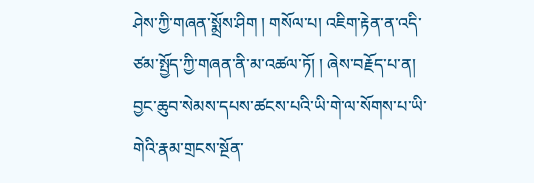ཤེས་ཀྱི་གཞན་སྨྲོས་ཤིག ། གསོལ་པ། འཇིག་རྟེན་ན་འདི་ཙམ་སྤྱོད་ཀྱི་གཞན་ནི་མ་འཚལ་ཏོ། ། ཞེས་བརྗོད་པ་ན། བྱང་ཆུབ་སེམས་དཔས་ཚངས་པའི་ཡི་གེ་ལ་སོགས་པ་ཡི་གེའི་རྣམ་གྲངས་སྔོན་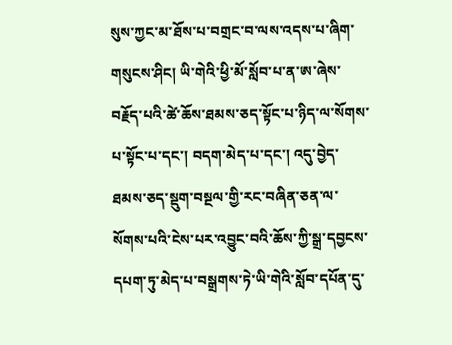སུས་ཀྱང་མ་ཐོས་པ་བགྲང་བ་ལས་འདས་པ་ཞིག་གསུངས་ཤིང། ཡི་གེའི་ཕྱི་མོ་སློབ་པ་ན་ཨ་ཞེས་བརྗོད་པའི་ཚེ་ཆོས་ཐམས་ཅད་སྟོང་པ་ཉིད་ལ་སོགས་པ་སྟོང་པ་དང་། བདག་མེད་པ་དང་། འདུ་བྱེད་ཐམས་ཅད་སྡུག་བསྔལ་གྱི་རང་བཞིན་ཅན་ལ་སོགས་པའི་ངེས་པར་འབྱུང་བའི་ཆོས་ཀྱི་སྒྲ་དབྱངས་དཔག་ཏུ་མེད་པ་བསྒྲགས་ཏེ་ཡི་གེའི་སློབ་དཔོན་དུ་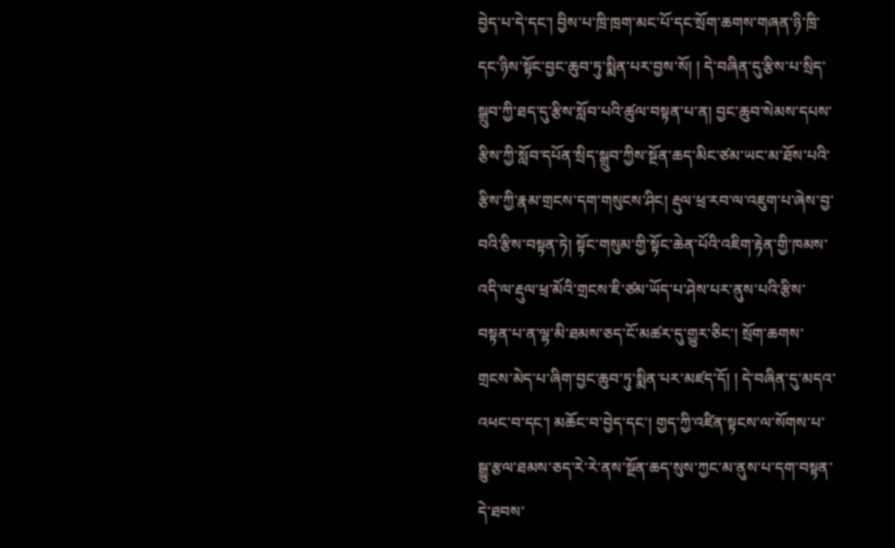བྱེད་པ་དེ་དང་། བྱིས་པ་ཁྲི་ཁྲག་མང་པོ་དང་སྲོག་ཆགས་གཞན་ཉི་ཁྲི་དང་ཉིས་སྟོང་བྱང་ཆུབ་ཏུ་སྨིན་པར་བྱས་སོ། ། དེ་བཞིན་དུ་རྩིས་པ་སྲིད་སྒྲུབ་ཀྱི་ཐད་དུ་རྩིས་སློབ་པའི་ཚུལ་བསྟན་པ་ན། བྱང་ཆུབ་སེམས་དཔས་རྩིས་ཀྱི་སློབ་དཔོན་སྲིད་སྒྲུབ་ཀྱིས་སྔོན་ཆད་མིང་ཙམ་ཡང་མ་ཐོས་པའི་རྩིས་ཀྱི་རྣམ་གྲངས་དག་གསུངས་ཤིང། རྡུལ་ཕྲ་རབ་ལ་འཇུག་པ་ཞེས་བྱ་བའི་རྩིས་བསྟན་ཏེ། སྟོང་གསུམ་གྱི་སྟོང་ཆེན་པོའི་འཇིག་རྟེན་གྱི་ཁམས་འདི་ལ་རྡུལ་ཕྲ་མོའི་གྲངས་ཇི་ཙམ་ཡོད་པ་ཤེས་པར་ནུས་པའི་རྩིས་བསྟན་པ་ན་ལྷ་མི་ཐམས་ཅད་ངོ་མཚར་དུ་གྱུར་ཅིང་། སྲོག་ཆགས་གྲངས་མེད་པ་ཞིག་བྱང་ཆུབ་ཏུ་སྨིན་པར་མཛད་དོ། ། དེ་བཞིན་དུ་མདའ་འཕང་བ་དང་། མཆོང་བ་བྱེད་དང་། གྱད་ཀྱི་འཛིན་སྟངས་ལ་སོགས་པ་སྒྱུ་རྩལ་ཐམས་ཅད་རེ་རེ་ནས་སྔོན་ཆད་སུས་ཀྱང་མ་ནུས་པ་དག་བསྟན་དེ་ཐབས་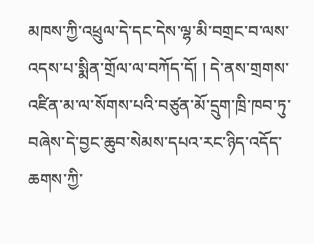མཁས་ཀྱི་འཕྲུལ་དེ་དང་དེས་ལྷ་མི་བགྲང་བ་ལས་འདས་པ་སྨིན་གྲོལ་ལ་བཀོད་དོ། ། དེ་ནས་གྲགས་འཛིན་མ་ལ་སོགས་པའི་བཙུན་མོ་དྲུག་ཁྲི་ཁབ་ཏུ་བཞེས་དེ་བྱང་ཆུབ་སེམས་དཔའ་རང་ཉིད་འདོད་ཆགས་ཀྱི་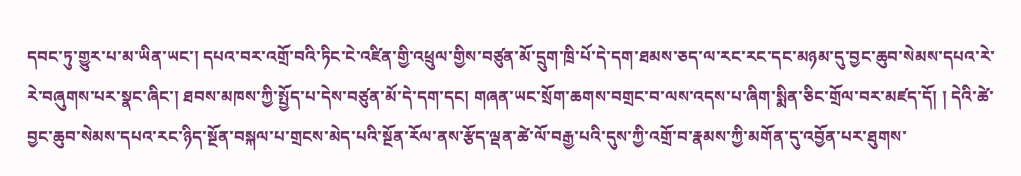དབང་ཏུ་གྱུར་པ་མ་ཡིན་ཡང་། དཔའ་བར་འགྲོ་བའི་ཏིང་ངེ་འཛིན་གྱི་འཕྲུལ་གྱིས་བཙུན་མོ་དྲུག་ཁྲི་པོ་དེ་དག་ཐམས་ཅད་ལ་རང་རང་དང་མཉམ་དུ་བྱང་ཆུབ་སེམས་དཔའ་རེ་རེ་བཞུགས་པར་སྣང་ཞིང་། ཐབས་མཁས་ཀྱི་སྤྱོད་པ་དེས་བཙུན་མོ་དེ་དག་དང། གཞན་ཡང་སྲོག་ཆགས་བགྲང་བ་ལས་འདས་པ་ཞིག་སྨིན་ཅིང་གྲོལ་བར་མཛད་དོ། ། དེའི་ཚེ་བྱང་ཆུབ་སེམས་དཔའ་རང་ཉིད་སྔོན་བསྐལ་པ་གྲངས་མེད་པའི་སྔོན་རོལ་ནས་རྩོད་ལྡན་ཚེ་ལོ་བརྒྱ་པའི་དུས་ཀྱི་འགྲོ་བ་རྣམས་ཀྱི་མགོན་དུ་འབྱོན་པར་ཐུགས་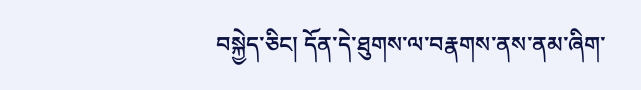བསྐྱེད་ཅིང། དོན་དེ་ཐུགས་ལ་བརྣགས་ནས་ནམ་ཞིག་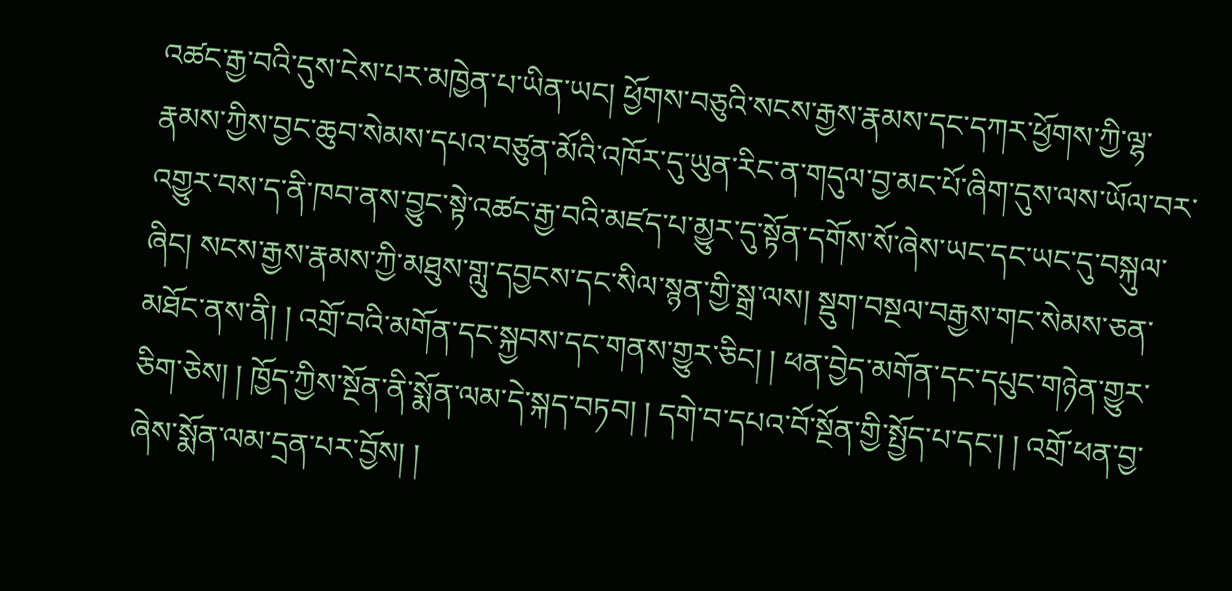འཚང་རྒྱ་བའི་དུས་ངེས་པར་མཁྱེན་པ་ཡིན་ཡང། ཕྱོགས་བཅུའི་སངས་རྒྱས་རྣམས་དང་དཀར་ཕྱོགས་ཀྱི་ལྷ་རྣམས་ཀྱིས་བྱང་ཆུབ་སེམས་དཔའ་བཙུན་མོའི་འཁོར་དུ་ཡུན་རིང་ན་གདུལ་བྱ་མང་པོ་ཞིག་དུས་ལས་ཡོལ་བར་འགྱུར་བས་ད་ནི་ཁབ་ནས་བྱུང་སྟེ་འཚང་རྒྱ་བའི་མཛད་པ་མྱུར་དུ་སྟོན་དགོས་སོ་ཞེས་ཡང་དང་ཡང་དུ་བསྐུལ་ཞིང། སངས་རྒྱས་རྣམས་ཀྱི་མཐུས་གླུ་དབྱངས་དང་སིལ་སྙན་གྱི་སྒྲ་ལས། སྡུག་བསྔལ་བརྒྱས་གང་སེམས་ཅན་མཐོང་ནས་ནི། ། འགྲོ་བའི་མགོན་དང་སྐྱབས་དང་གནས་གྱུར་ཅིང། ། ཕན་བྱེད་མགོན་དང་དཔུང་གཉེན་གྱུར་ཅིག་ཅེས། ། ཁྱོད་ཀྱིས་སྔོན་ནི་སྨོན་ལམ་དེ་སྐད་བཏབ། ། དགེ་བ་དཔའ་བོ་སྔོན་གྱི་སྤྱོད་པ་དང་། ། འགྲོ་ཕན་བྱ་ཞེས་སྨོན་ལམ་དྲན་པར་བྱོས། །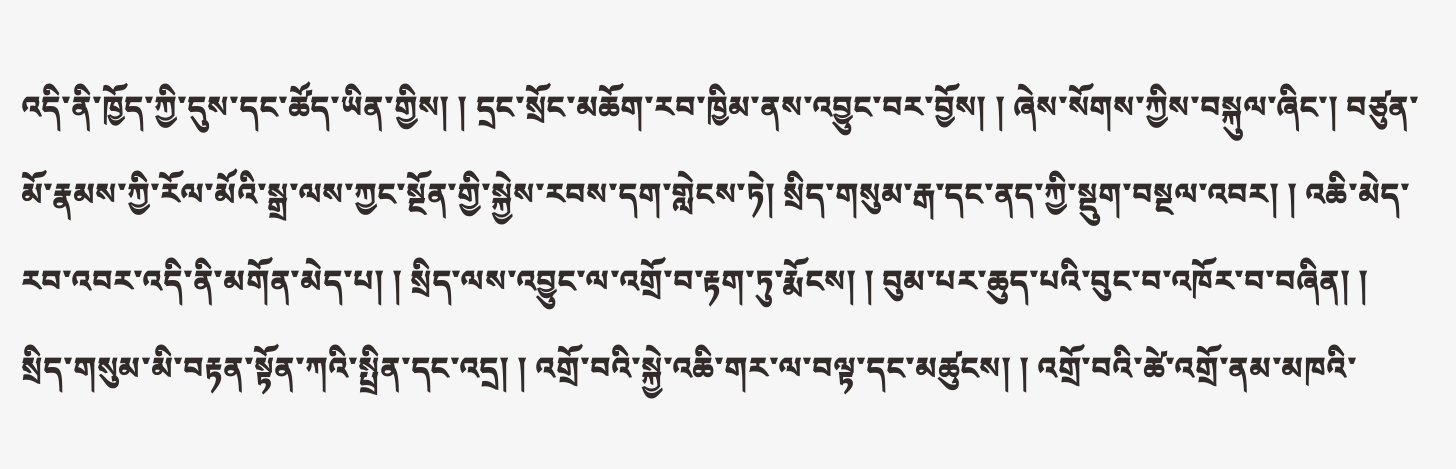འདི་ནི་ཁྱོད་ཀྱི་དུས་དང་ཚོད་ཡིན་གྱིས། ། དྲང་སྲོང་མཆོག་རབ་ཁྱིམ་ནས་འབྱུང་བར་བྱོས། ། ཞེས་སོགས་ཀྱིས་བསྐུལ་ཞིང་། བཙུན་མོ་རྣམས་ཀྱི་རོལ་མོའི་སྒྲ་ལས་ཀྱང་སྔོན་གྱི་སྐྱེས་རབས་དག་གླེངས་ཏེ། སྲིད་གསུམ་རྒ་དང་ནད་ཀྱི་སྡུག་བསྔལ་འབར། ། འཆི་མེད་རབ་འབར་འདི་ནི་མགོན་མེད་པ། ། སྲིད་ལས་འབྱུང་ལ་འགྲོ་བ་རྟག་ཏུ་རྨོངས། ། བུམ་པར་ཆུད་པའི་བུང་བ་འཁོར་བ་བཞིན། ། སྲིད་གསུམ་མི་བརྟན་སྟོན་ཀའི་སྤྲིན་དང་འདྲ། ། འགྲོ་བའི་སྐྱེ་འཆི་གར་ལ་བལྟ་དང་མཚུངས། ། འགྲོ་བའི་ཚེ་འགྲོ་ནམ་མཁའི་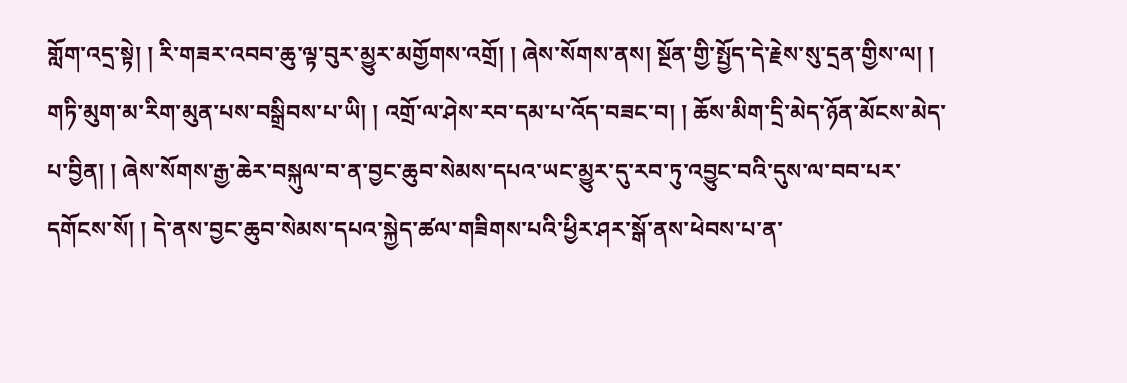གློག་འདྲ་སྟེ། ། རི་གཟར་འབབ་ཆུ་ལྟ་བུར་མྱུར་མགྱོགས་འགྲོ། ། ཞེས་སོགས་ནས། སྔོན་གྱི་སྤྱོད་དེ་རྗེས་སུ་དྲན་གྱིས་ལ། ། གཏི་མུག་མ་རིག་མུན་པས་བསྒྲིབས་པ་ཡི། ། འགྲོ་ལ་ཤེས་རབ་དམ་པ་འོད་བཟང་བ། ། ཆོས་མིག་དྲི་མེད་ཉོན་མོངས་མེད་པ་བྱིན། ། ཞེས་སོགས་རྒྱ་ཆེར་བསྐུལ་བ་ན་བྱང་ཆུབ་སེམས་དཔའ་ཡང་མྱུར་དུ་རབ་ཏུ་འབྱུང་བའི་དུས་ལ་བབ་པར་དགོངས་སོ། ། དེ་ནས་བྱང་ཆུབ་སེམས་དཔའ་སྐྱེད་ཚལ་གཟིགས་པའི་ཕྱིར་ཤར་སྒོ་ནས་ཕེབས་པ་ན་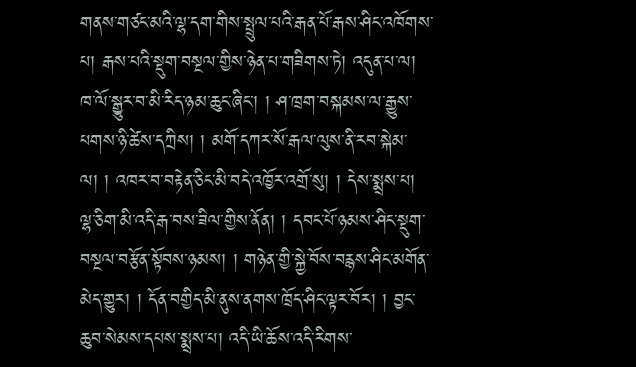གནས་གཙང་མའི་ལྷ་དག་གིས་སྤྲུལ་པའི་རྒན་པོ་རྒས་ཤིང་འཁོགས་པ། རྒས་པའི་སྡུག་བསྔལ་གྱིས་ཉེན་པ་གཟིགས་ཏེ། འདུན་པ་ལ། ཁ་ལོ་སྒྱུར་བ་མི་རིད་ཉམ་ཆུང་ཞིང་། ། ཤ་ཁྲག་བསྐམས་ལ་རྒྱུས་པགས་ཉི་ཚེས་དཀྲིས། ། མགོ་དཀར་སོ་རྒལ་ལུས་ནི་རབ་སྐེམ་ལ། ། འཁར་བ་བརྟེན་ཅིང་མི་བདེ་འཁྱོར་འགྲོ་སུ། ། དེས་སྨྲས་པ། ལྷ་ཅིག་མི་འདི་རྒ་བས་ཟིལ་གྱིས་ནོན། ། དབང་པོ་ཉམས་ཤིང་སྡུག་བསྔལ་བརྩོན་སྟོབས་ཉམས། ། གཉེན་གྱི་སྐྱེ་བོས་བརྙས་ཤིང་མགོན་མེད་གྱུར། ། དོན་བགྱིད་མི་ནུས་ནགས་ཁྲོད་ཤིང་ལྟར་བོར། ། བྱང་ཆུབ་སེམས་དཔས་སྨྲས་པ། འདི་ཡི་ཆོས་འདི་རིགས་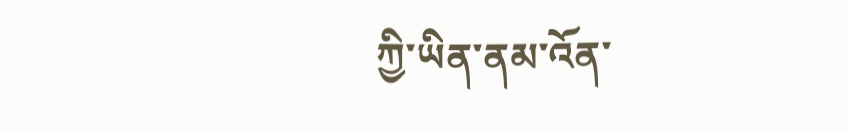ཀྱི་ཡིན་ནམ་འོན་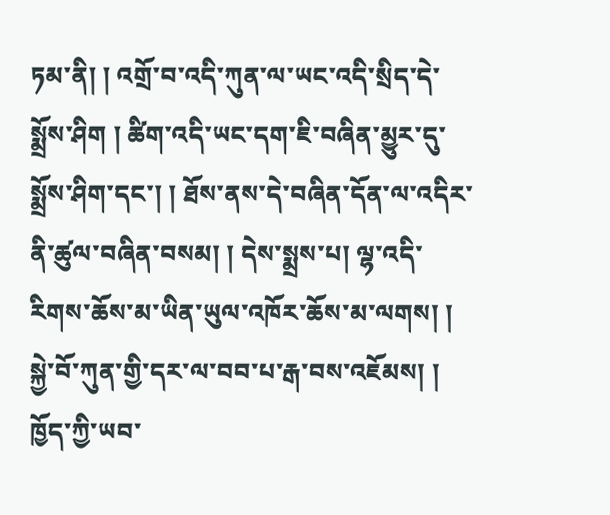ཏམ་ནི། ། འགྲོ་བ་འདི་ཀུན་ལ་ཡང་འདི་སྲིད་དེ་སྨྲོས་ཤིག ། ཚིག་འདི་ཡང་དག་ཇི་བཞིན་མྱུར་དུ་སྨྲོས་ཤིག་དང་། ། ཐོས་ནས་དེ་བཞིན་དོན་ལ་འདིར་ནི་ཚུལ་བཞིན་བསམ། ། དེས་སྨྲས་པ། ལྷ་འདི་རིགས་ཆོས་མ་ཡིན་ཡུལ་འཁོར་ཆོས་མ་ལགས། ། སྐྱེ་བོ་ཀུན་གྱི་དར་ལ་བབ་པ་རྒ་བས་འཇོམས། ། ཁྱོད་ཀྱི་ཡབ་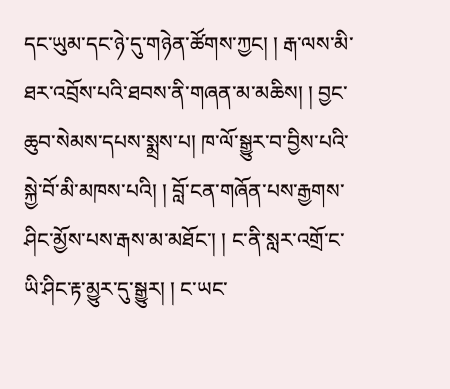དང་ཡུམ་དང་ཉེ་དུ་གཉེན་ཚོགས་ཀྱང། ། རྒ་ལས་མི་ཐར་འབྲོས་པའི་ཐབས་ནི་གཞན་མ་མཆིས། ། བྱང་ཆུབ་སེམས་དཔས་སྨྲས་པ། ཁ་ལོ་སྒྱུར་བ་བྱིས་པའི་སྐྱེ་བོ་མི་མཁས་པའི། ། བློ་ངན་གཞོན་པས་རྒྱགས་ཤིང་མྱོས་པས་རྒས་མ་མཐོང་། ། ང་ནི་སླར་འགྲོ་ང་ཡི་ཤིང་རྟ་མྱུར་དུ་སྒྱུར། ། ང་ཡང་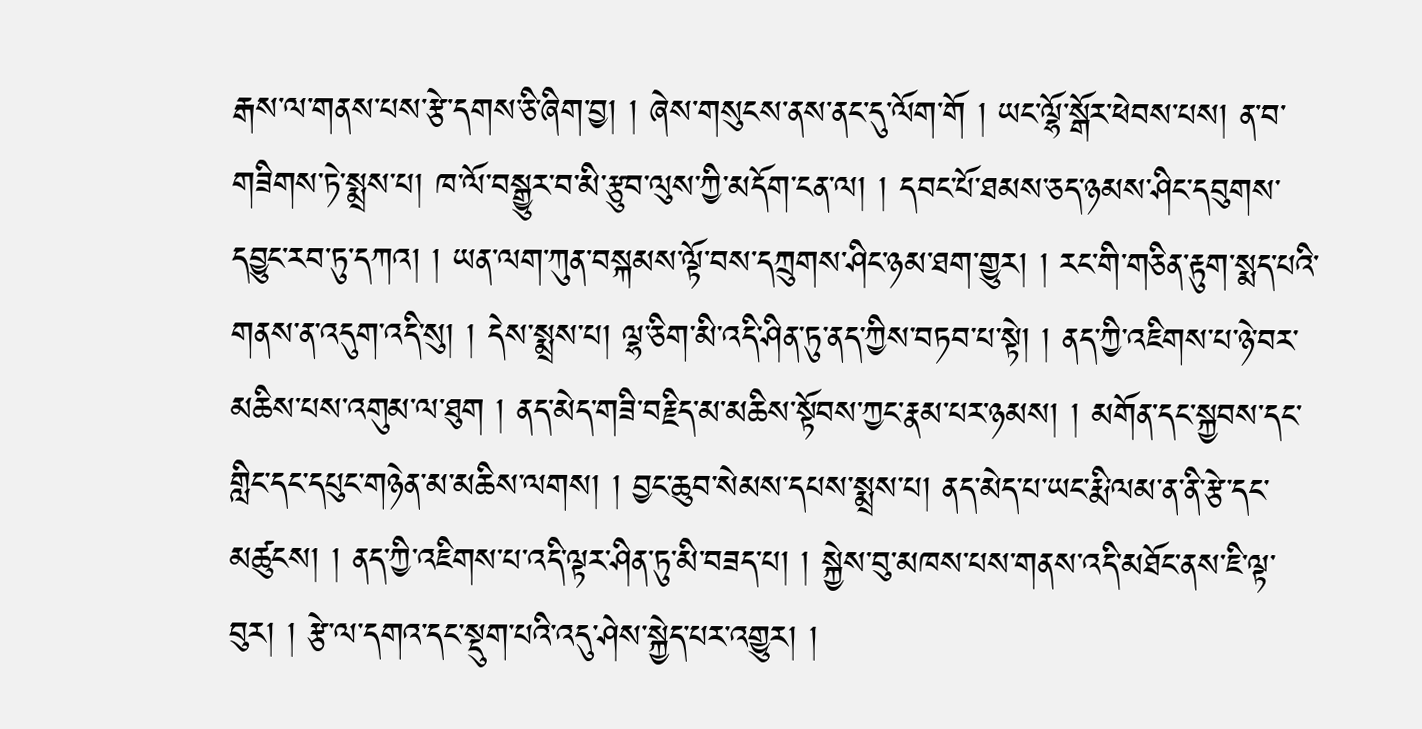རྒས་ལ་གནས་པས་རྩེ་དགས་ཅི་ཞིག་བྱ། ། ཞེས་གསུངས་ནས་ནང་དུ་ལོག་གོ ། ཡང་ལྷོ་སྒོར་ཕེབས་པས། ན་བ་གཟིགས་ཏེ་སྨྲས་པ། ཁ་ལོ་བསྒྱུར་བ་མི་རྩུབ་ལུས་ཀྱི་མདོག་ངན་ལ། ། དབང་པོ་ཐམས་ཅད་ཉམས་ཤིང་དབུགས་དབྱུང་རབ་ཏུ་དཀའ། ། ཡན་ལག་ཀུན་བསྐམས་ལྟོ་བས་དཀྲུགས་ཤིང་ཉམ་ཐག་གྱུར། ། རང་གི་གཅིན་རྟུག་སྨད་པའི་གནས་ན་འདུག་འདི་སུ། ། དེས་སྨྲས་པ། ལྷ་ཅིག་མི་འདི་ཤིན་ཏུ་ནད་ཀྱིས་བཏབ་པ་སྟེ། ། ནད་ཀྱི་འཇིགས་པ་ཉེ་བར་མཆིས་པས་འགུམ་ལ་ཐུག ། ནད་མེད་གཟི་བརྗིད་མ་མཆིས་སྟོབས་ཀྱང་རྣམ་པར་ཉམས། ། མགོན་དང་སྐྱབས་དང་གླིང་དང་དཔུང་གཉེན་མ་མཆིས་ལགས། ། བྱང་ཆུབ་སེམས་དཔས་སྨྲས་པ། ནད་མེད་པ་ཡང་རྨི་ལམ་ན་ནི་རྩེ་དང་མཚུངས། ། ནད་ཀྱི་འཇིགས་པ་འདི་ལྟར་ཤིན་ཏུ་མི་བཟད་པ། ། སྐྱེས་བུ་མཁས་པས་གནས་འདི་མཐོང་ནས་ཇི་ལྟ་བུར། ། རྩེ་ལ་དགའ་དང་སྡུག་པའི་འདུ་ཤེས་སྐྱེད་པར་འགྱུར། །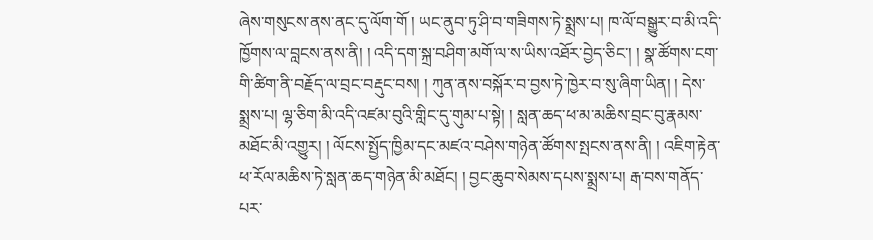ཞེས་གསུངས་ནས་ནང་དུ་ལོག་གོ ། ཡང་ནུབ་ཏུ་ཤི་བ་གཟིགས་ཏེ་སྨྲས་པ། ཁ་ལོ་བསྒྱུར་བ་མི་འདི་ཁྱོགས་ལ་བླངས་ནས་ནི། ། འདི་དག་སྐྲ་བཤིག་མགོ་ལ་ས་ཡིས་འཐོར་བྱེད་ཅིང་། ། སྣ་ཚོགས་ངག་གི་ཚིག་ནི་བརྗོད་ལ་བྲང་བརྡུང་བས། ། ཀུན་ནས་བསྐོར་བ་བྱས་ཏེ་ཁྱེར་བ་སུ་ཞིག་ཡིན། ། དེས་སྨྲས་པ། ལྷ་ཅིག་མི་འདི་འཛམ་བུའི་གླིང་དུ་གུམ་པ་སྟེ། ། སླན་ཆད་ཕ་མ་མཆིས་བྲང་བུ་རྣམས་མཐོང་མི་འགྱུར། ། ལོངས་སྤྱོད་ཁྱིམ་དང་མཛའ་བཤེས་གཉེན་ཚོགས་སྤངས་ནས་ནི། ། འཇིག་རྟེན་ཕ་རོལ་མཆིས་ཏེ་སླན་ཆད་གཉེན་མི་མཐོང། ། བྱང་ཆུབ་སེམས་དཔས་སྨྲས་པ། རྒ་བས་གནོད་པར་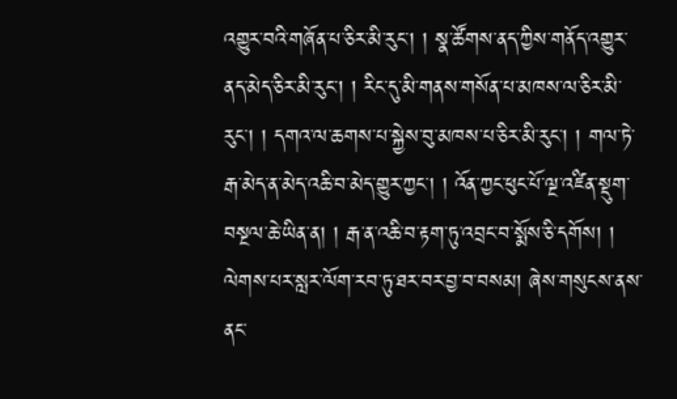འགྱུར་བའི་གཞོན་པ་ཅིར་མི་རུང་། ། སྣ་ཚོགས་ནད་ཀྱིས་གནོད་འགྱུར་ནད་མེད་ཅིར་མི་རུང་། ། རིང་དུ་མི་གནས་གསོན་པ་མཁས་ལ་ཅིར་མི་རུང་། ། དགའ་ལ་ཆགས་པ་སྐྱེས་བུ་མཁས་པ་ཅིར་མི་རུང་། ། གལ་ཏེ་རྒ་མེད་ན་མེད་འཆི་བ་མེད་གྱུར་ཀྱང་། ། འོན་ཀྱང་ཕུང་པོ་ལྔ་འཛིན་སྡུག་བསྔལ་ཆེ་ཡིན་ན། ། རྒ་ན་འཆི་བ་རྟག་ཏུ་འབྲང་བ་སྨོས་ཅི་དགོས། ། ལེགས་པར་སླར་ལོག་རབ་ཏུ་ཐར་བར་བྱ་བ་བསམ། ཞེས་གསུངས་ནས་ནང་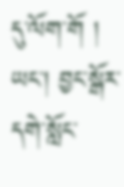དུ་ལོག་གོ ། ཡང་། བྱང་སྒོར་དགེ་སློང་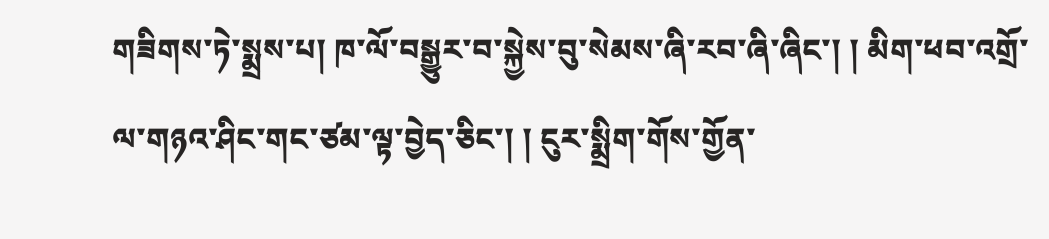གཟིགས་ཏེ་སྨྲས་པ། ཁ་ལོ་བསྒྱུར་བ་སྐྱེས་བུ་སེམས་ཞི་རབ་ཞི་ཞིང་། ། མིག་ཕབ་འགྲོ་ལ་གཉའ་ཤིང་གང་ཙམ་ལྟ་བྱེད་ཅིང་། ། ངུར་སྨྲིག་གོས་གྱོན་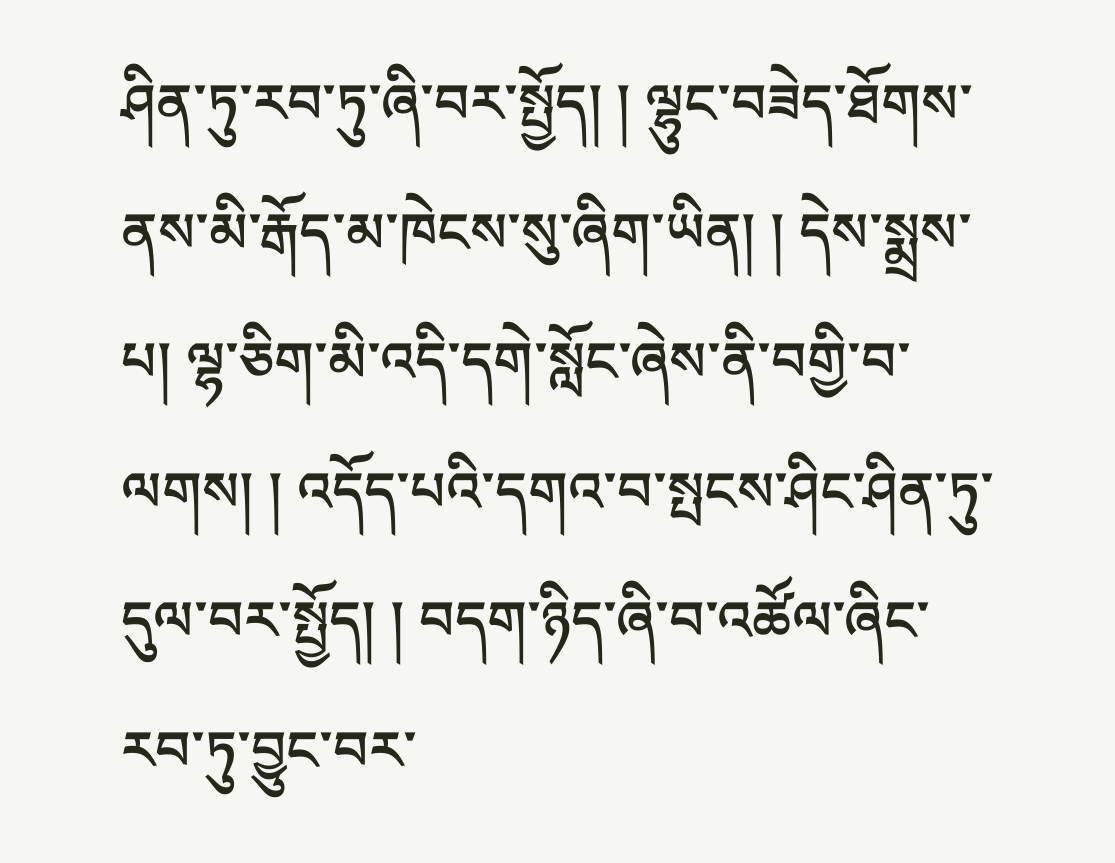ཤིན་ཏུ་རབ་ཏུ་ཞི་བར་སྤྱོད། ། ལྷུང་བཟེད་ཐོགས་ནས་མི་རྒོད་མ་ཁེངས་སུ་ཞིག་ཡིན། ། དེས་སྨྲས་པ། ལྷ་ཅིག་མི་འདི་དགེ་སློང་ཞེས་ནི་བགྱི་བ་ལགས། ། འདོད་པའི་དགའ་བ་སྤངས་ཤིང་ཤིན་ཏུ་དུལ་བར་སྤྱོད། ། བདག་ཉིད་ཞི་བ་འཚོལ་ཞིང་རབ་ཏུ་བྱུང་བར་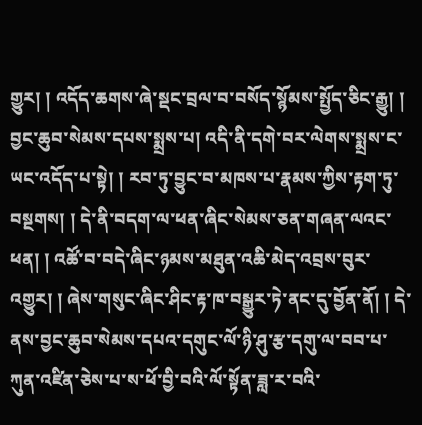གྱུར། ། འདོད་ཆགས་ཞེ་སྡང་བྲལ་བ་བསོད་སྙོམས་སྤྱོད་ཅིང་རྒྱུ། ། བྱང་ཆུབ་སེམས་དཔས་སྨྲས་པ། འདི་ནི་དགེ་བར་ལེགས་སྨྲས་ང་ཡང་འདོད་པ་སྟེ། ། རབ་ཏུ་བྱུང་བ་མཁས་པ་རྣམས་ཀྱིས་རྟག་ཏུ་བསྔགས། ། དེ་ནི་བདག་ལ་ཕན་ཞིང་སེམས་ཅན་གཞན་ལའང་ཕན། ། འཚོ་བ་བདེ་ཞིང་ཉམས་མཐུན་འཆི་མེད་འབྲས་བུར་འགྱུར། ། ཞེས་གསུང་ཞིང་ཤིང་རྟ་ཁ་བསྒྱུར་ཏེ་ནང་དུ་བྱོན་ནོ། ། དེ་ནས་བྱང་ཆུབ་སེམས་དཔའ་དགུང་ལོ་ཉི་ཤུ་རྩ་དགུ་ལ་བབ་པ་ཀུན་འཛིན་ཅེས་པ་ས་ཕོ་བྱི་བའི་ལོ་སྟོན་ཟླ་ར་བའི་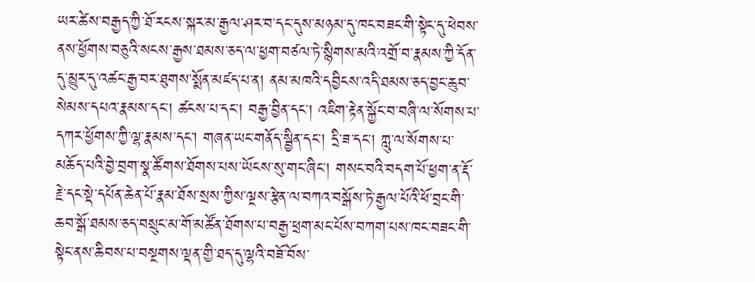ཡར་ཚེས་བརྒྱད་ཀྱི་ཐོ་རངས་སྐར་མ་རྒྱལ་ཤར་བ་དང་དུས་མཉམ་དུ་ཁང་བཟང་གི་སྟེང་དུ་ཕེབས་ནས་ཕྱོགས་བཅུའི་སངས་རྒྱས་ཐམས་ཅད་ལ་ཕྱག་བཙལ་ཏེ་སྙིགས་མའི་འགྲོ་བ་རྣམས་ཀྱི་དོན་དུ་མྱུར་དུ་འཚང་རྒྱ་བར་ཐུགས་སྨོན་མཛད་པ་ན། ནམ་མཁའི་དབྱིངས་འདི་ཐམས་ཅད་བྱང་ཆུབ་སེམས་དཔའ་རྣམས་དང་། ཚངས་པ་དང་། བརྒྱ་བྱིན་དང་། འཇིག་རྟེན་སྐྱོང་བ་བཞི་ལ་སོགས་པ་དཀར་ཕྱོགས་ཀྱི་ལྷ་རྣམས་དང་། གཞན་ཡང་གནོད་སྦྱིན་དང་། དྲི་ཟ་དང་། ཀླུ་ལ་སོགས་པ་མཆོད་པའི་བྱེ་བྲག་སྣ་ཚོགས་ཐོགས་པས་ཡོངས་སུ་གང་ཞིང་། གསང་བའི་བདག་པོ་ཕྱག་ན་རྡོ་རྗེ་དང་སྡེ་དཔོན་ཆེན་པོ་རྣམ་ཐོས་སྲས་ཀྱིས་ལྔས་རྩེན་ལ་བཀའ་བསྒོས་ཏེ་རྒྱལ་པོའི་ཕོ་བྲང་གི་ཆབ་སྒོ་ཐམས་ཅད་བསྲུང་མ་གོ་མཚོན་ཐོགས་པ་བརྒྱ་ཕྲག་མང་པོས་བཀག་པས་ཁང་བཟང་གི་སྟེང་ནས་ཆིབས་པ་བསྔགས་ལྡན་གྱི་ཐད་དུ་ལྷའི་བཟོ་བོས་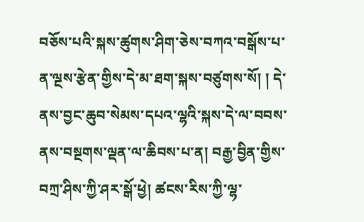བཅོས་པའི་སྐས་ཚུགས་ཤིག་ཅེས་བཀའ་བསྒོས་པ་ན་ལྔས་རྩེན་གྱིས་དེ་མ་ཐག་སྐས་བཙུགས་སོ། ། དེ་ནས་བྱང་ཆུབ་སེམས་དཔའ་ལྷའི་སྐས་དེ་ལ་བབས་ནས་བསྔགས་ལྡན་ལ་ཆིབས་པ་ན། བརྒྱ་བྱིན་གྱིས་བཀྲ་ཤིས་ཀྱི་ཤར་སྒོ་ཕྱེ། ཚངས་རིས་ཀྱི་ལྷ་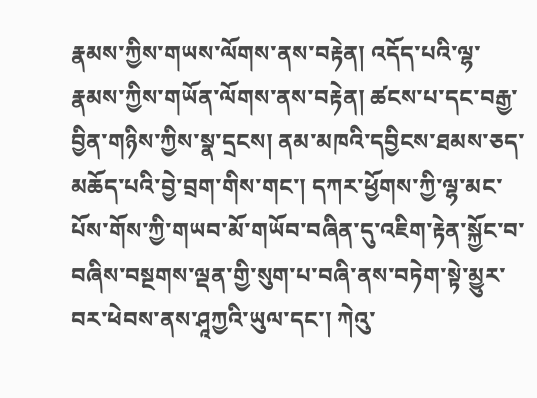རྣམས་ཀྱིས་གཡས་ལོགས་ནས་བརྟེན། འདོད་པའི་ལྷ་རྣམས་ཀྱིས་གཡོན་ལོགས་ནས་བརྟེན། ཚངས་པ་དང་བརྒྱ་བྱིན་གཉིས་ཀྱིས་སྣ་དྲངས། ནམ་མཁའི་དབྱིངས་ཐམས་ཅད་མཆོད་པའི་བྱེ་བྲག་གིས་གང་། དཀར་ཕྱོགས་ཀྱི་ལྷ་མང་པོས་གོས་ཀྱི་གཡབ་མོ་གཡོབ་བཞིན་དུ་འཇིག་རྟེན་སྐྱོང་བ་བཞིས་བསྔགས་ལྡན་གྱི་སུག་པ་བཞི་ནས་བཏེག་སྟེ་མྱུར་བར་ཕེབས་ནས་ཤཱཀྱའི་ཡུལ་དང་། ཀེའུ་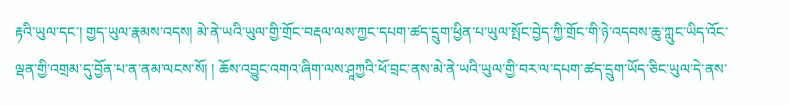རྟའི་ཡུལ་དང་། གྱད་ཡུལ་རྣམས་འདས། མེ་ནེ་ཡའི་ཡུལ་གྱི་གྲོང་བརྡལ་ལས་ཀྱང་དཔག་ཚད་དྲུག་ཕྱིན་པ་ཡུལ་སྤོང་བྱེད་ཀྱི་གྲོང་གི་ཉེ་འདབས་ཆུ་ཀླུང་ཡིད་འོང་ལྡན་གྱི་འགྲམ་དུ་བྱོན་པ་ན་ནམ་ལངས་སོ། ། ཆོས་འབྱུང་འགའ་ཞིག་ལས་ཤཱཀྱའི་ཕོ་བྲང་ནས་མེ་ནེ་ཡའི་ཡུལ་གྱི་བར་ལ་དཔག་ཚད་དྲུག་ཡོད་ཅིང་ཡུལ་དེ་ནས་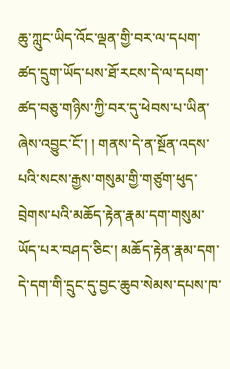ཆུ་ཀླུང་ཡིད་འོང་ལྡན་གྱི་བར་ལ་དཔག་ཚད་དྲུག་ཡོད་པས་ཐོ་རངས་དེ་ལ་དཔག་ཚད་བཅུ་གཉིས་ཀྱི་བར་དུ་ཕེབས་པ་ཡིན་ཞེས་འབྱུང་ངོ་། ། གནས་དེ་ན་སྔོན་འདས་པའི་སངས་རྒྱས་གསུམ་གྱི་གཙུག་ཕུད་བྲེགས་པའི་མཆོད་རྟེན་རྣམ་དག་གསུམ་ཡོད་པར་བཤད་ཅིང་། མཆོད་རྟེན་རྣམ་དག་དེ་དག་གི་དྲུང་དུ་བྱང་ཆུབ་སེམས་དཔས་ཁ་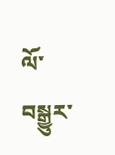ལོ་བསྒྱུར་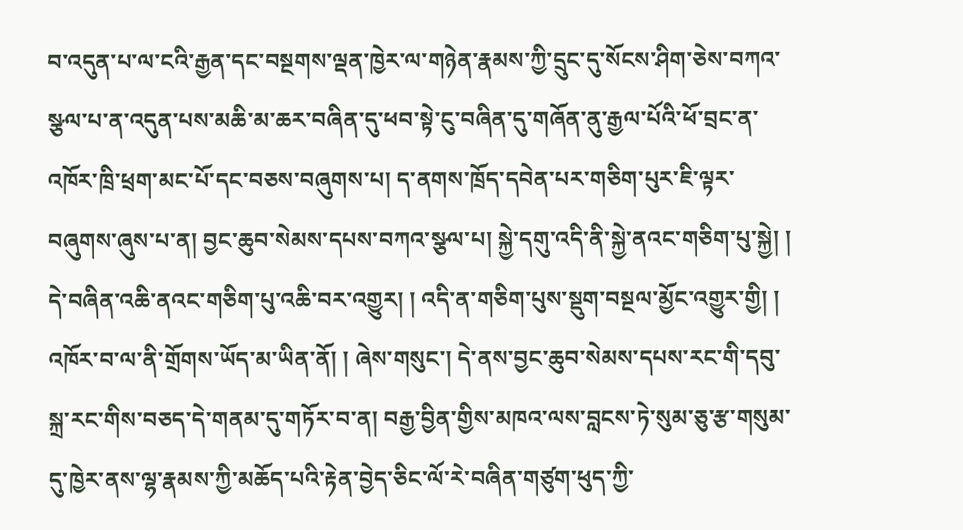བ་འདུན་པ་ལ་ངའི་རྒྱན་དང་བསྔགས་ལྡན་ཁྱེར་ལ་གཉེན་རྣམས་ཀྱི་དྲུང་དུ་སོངས་ཤིག་ཅེས་བཀའ་སྩལ་པ་ན་འདུན་པས་མཆི་མ་ཆར་བཞིན་དུ་ཕབ་སྟེ་ངུ་བཞིན་དུ་གཞོན་ནུ་རྒྱལ་པོའི་ཕོ་བྲང་ན་འཁོར་ཁྲི་ཕྲག་མང་པོ་དང་བཅས་བཞུགས་པ། ད་ནགས་ཁྲོད་དབེན་པར་གཅིག་པུར་ཇི་ལྟར་བཞུགས་ཞུས་པ་ན། བྱང་ཆུབ་སེམས་དཔས་བཀའ་སྩལ་པ། སྐྱེ་དགུ་འདི་ནི་སྐྱེ་ནའང་གཅིག་པུ་སྐྱེ། ། དེ་བཞིན་འཆི་ནའང་གཅིག་པུ་འཆི་བར་འགྱུར། ། འདི་ན་གཅིག་པུས་སྡུག་བསྔལ་མྱོང་འགྱུར་གྱི། ། འཁོར་བ་ལ་ནི་གྲོགས་ཡོད་མ་ཡིན་ནོ། ། ཞེས་གསུང་། དེ་ནས་བྱང་ཆུབ་སེམས་དཔས་རང་གི་དབུ་སྐྲ་རང་གིས་བཅད་དེ་གནམ་དུ་གཏོར་བ་ན། བརྒྱ་བྱིན་གྱིས་མཁའ་ལས་བླངས་ཏེ་སུམ་ཅུ་རྩ་གསུམ་དུ་ཁྱེར་ནས་ལྷ་རྣམས་ཀྱི་མཆོད་པའི་རྟེན་བྱེད་ཅིང་ལོ་རེ་བཞིན་གཙུག་ཕུད་ཀྱི་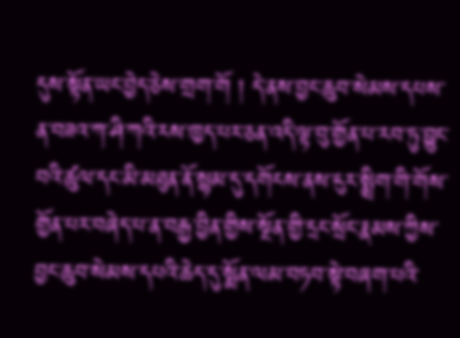དུས་སྟོན་ཡང་བྱེད་ཅེས་གྲག་གོ ། དེ་ནས་བྱང་ཆུབ་སེམས་དཔས་ན་བཟའ་ཀ་ཤི་ཀའི་རས་ཁྱད་པར་ཅན་འདི་ལྟ་བུ་གྱོན་པ་རབ་ཏུ་བྱུང་བའི་ཚུལ་དང་མི་མཐུན་ནོ་སྙམ་དུ་དགོངས་ནས་ངུར་སྨྲིག་གི་གོས་གྱོན་པར་བཞེད་པ་ན་བརྒྱ་བྱིན་གྱིས་སྔོན་གྱི་དྲང་སྲོང་རྣམས་ཀྱིས་བྱང་ཆུབ་སེམས་དཔའི་ཆེད་དུ་སྨོན་ལམ་བཏབ་སྟེ་བཞག་པའི་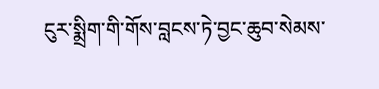ངུར་སྨྲིག་གི་གོས་བླངས་ཏེ་བྱང་ཆུབ་སེམས་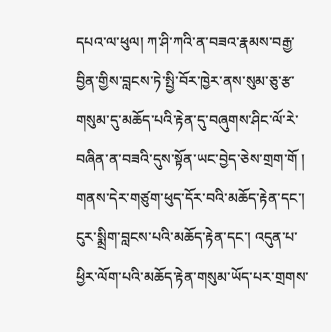དཔའ་ལ་ཕུལ། ཀ་ཤི་ཀའི་ན་བཟའ་རྣམས་བརྒྱ་བྱིན་གྱིས་བླངས་ཏེ་སྤྱི་བོར་ཁྱེར་ནས་སུམ་ཅུ་རྩ་གསུམ་དུ་མཆོད་པའི་རྟེན་དུ་བཞུགས་ཤིང་ལོ་རེ་བཞིན་ན་བཟའི་དུས་སྟོན་ཡང་བྱེད་ཅེས་གྲག་གོ ། གནས་དེར་གཙུག་ཕུད་དོར་བའི་མཆོད་རྟེན་དང་། ངུར་སྨྲིག་བླངས་པའི་མཆོད་རྟེན་དང་། འདུན་པ་ཕྱིར་ལོག་པའི་མཆོད་རྟེན་གསུམ་ཡོད་པར་གྲགས་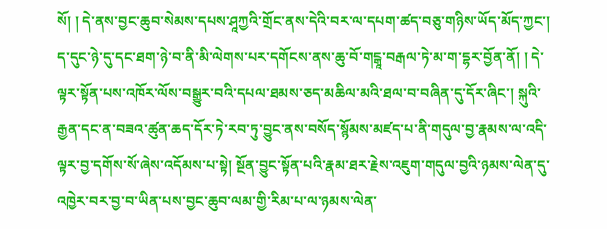སོ། ། དེ་ནས་བྱང་ཆུབ་སེམས་དཔས་ཤཱཀྱའི་གྲོང་ནས་དེའི་བར་ལ་དཔག་ཚད་བཅུ་གཉིས་ཡོད་མོད་ཀྱང་། ད་དུང་ཉེ་དུ་དང་ཐག་ཉེ་བ་ནི་མི་ལེགས་པར་དགོངས་ནས་ཆུ་བོ་གངྒཱ་བརྒལ་ཏེ་མ་ག་དྷར་བྱོན་ནོ། ། དེ་ལྟར་སྟོན་པས་འཁོར་ལོས་བསྒྱུར་བའི་དཔལ་ཐམས་ཅད་མཆིལ་མའི་ཐལ་བ་བཞིན་དུ་དོར་ཞིང་། སྐུའི་རྒྱན་དང་ན་བཟའ་ཚུན་ཆད་དོར་ཏེ་རབ་ཏུ་བྱུང་ནས་བསོད་སྙོམས་མཛད་པ་ནི་གདུལ་བྱ་རྣམས་ལ་འདི་ལྟར་བྱ་དགོས་སོ་ཞེས་འདོམས་པ་སྟེ། སྔོན་བྱུང་སྟོན་པའི་རྣམ་ཐར་རྗེས་འཇུག་གདུལ་བྱའི་ཉམས་ལེན་དུ་འཁྱེར་བར་བྱ་བ་ཡིན་པས་བྱང་ཆུབ་ལམ་གྱི་རིམ་པ་ལ་ཉམས་ལེན་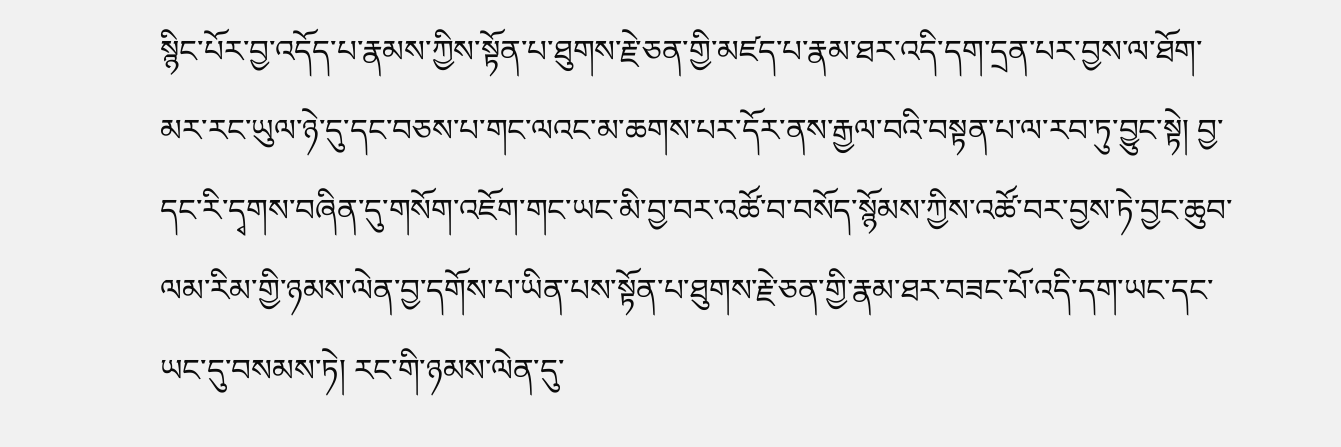སྙིང་པོར་བྱ་འདོད་པ་རྣམས་ཀྱིས་སྟོན་པ་ཐུགས་རྗེ་ཅན་གྱི་མཛད་པ་རྣམ་ཐར་འདི་དག་དྲན་པར་བྱས་ལ་ཐོག་མར་རང་ཡུལ་ཉེ་དུ་དང་བཅས་པ་གང་ལའང་མ་ཆགས་པར་དོར་ནས་རྒྱལ་བའི་བསྟན་པ་ལ་རབ་ཏུ་བྱུང་སྟེ། བྱ་དང་རི་དྭགས་བཞིན་དུ་གསོག་འཇོག་གང་ཡང་མི་བྱ་བར་འཚོ་བ་བསོད་སྙོམས་ཀྱིས་འཚོ་བར་བྱས་ཏེ་བྱང་ཆུབ་ལམ་རིམ་གྱི་ཉམས་ལེན་བྱ་དགོས་པ་ཡིན་པས་སྟོན་པ་ཐུགས་རྗེ་ཅན་གྱི་རྣམ་ཐར་བཟང་པོ་འདི་དག་ཡང་དང་ཡང་དུ་བསམས་ཏེ། རང་གི་ཉམས་ལེན་དུ་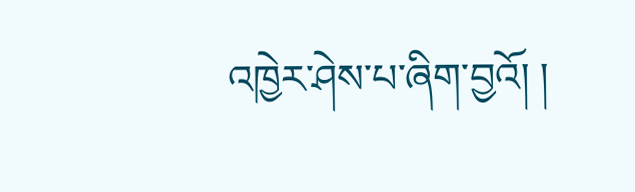འཁྱེར་ཤེས་པ་ཞིག་བྱའོ། །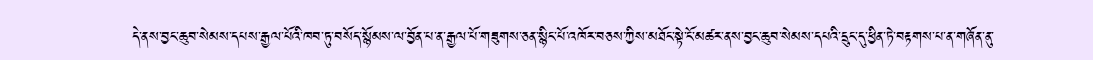དེ་ནས་བྱང་ཆུབ་སེམས་དཔས་རྒྱལ་པོའི་ཁབ་ཏུ་བསོད་སྙོམས་ལ་བྱོན་པ་ན་རྒྱལ་པོ་གཟུགས་ཅན་སྙིང་པོ་འཁོར་བཅས་ཀྱིས་མཐོང་སྟེ་ངོ་མཚར་ནས་བྱང་ཆུབ་སེམས་དཔའི་དྲུང་དུ་ཕྱིན་ཏེ་བརྟགས་པ་ན་གཞོན་ནུ་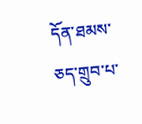དོན་ཐམས་ཅད་གྲུབ་པ་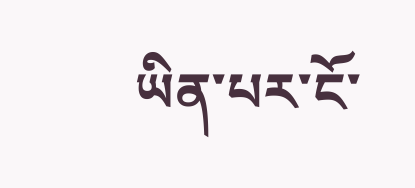ཡིན་པར་ངོ་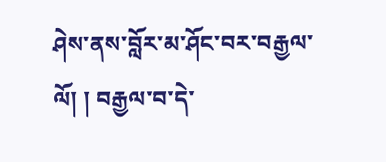ཤེས་ནས་བློར་མ་ཤོང་བར་བརྒྱལ་ལོ། ། བརྒྱལ་བ་དེ་